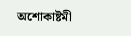অশোকাষ্টমী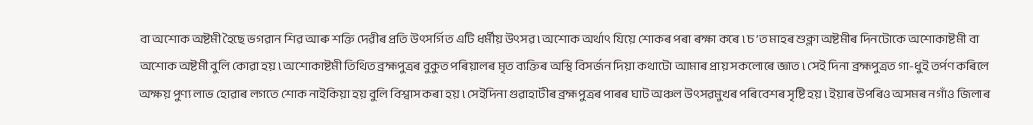বা অশোক অষ্টমী হৈছে ভগৱান শিৱ আৰু শক্তি দেৱীৰ প্ৰতি উৎসৰ্গিত এটি ধৰ্মীয় উৎসৱ ৷ অশোক অৰ্থাৎ যিয়ে শোকৰ পৰা ৰক্ষা কৰে ৷ চ’ত মাহৰ শুক্লা অষ্টমীৰ দিনটোকে অশোকাষ্টমী বা অশোক অষ্টমী বুলি কোৱা হয় ৷ অশোকাষ্টমী তিথিত ব্ৰহ্মপুত্ৰৰ বুকুত পৰিয়ালৰ মৃত ব্যক্তিৰ অস্থি বিসৰ্জন দিয়া কথাটো আমাৰ প্ৰায় সকলোৰে জ্ঞাত ৷ সেই দিনা ব্ৰহ্মপুত্ৰত গা-ধুই তৰ্পণ কৰিলে অক্ষয় পুণ্য লাভ হোৱাৰ লগতে শোক নাইকিয়া হয় বুলি বিশ্বাস কৰা হয় ৷ সেইদিনা গুৱাহাটীৰ ব্ৰহ্মপুত্ৰৰ পাৰৰ ঘাট অঞ্চল উৎসৱমুখৰ পৰিবেশৰ সৃষ্টি হয় ৷ ইয়াৰ উপৰিও অসমৰ নগাঁও জিলাৰ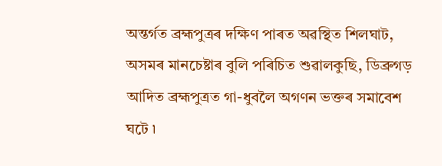অন্তৰ্গত ব্ৰহ্মপুত্ৰৰ দক্ষিণ পাৰত অৱস্থিত শিলঘাট, অসমৰ মানচেষ্টাৰ বুলি পৰিচিত শুৱালকুছি, ডিব্ৰুগড় আদিত ব্ৰহ্মপুত্ৰত গা-ধুবলৈ অগণন ভক্তৰ সমাবেশ ঘটে ৷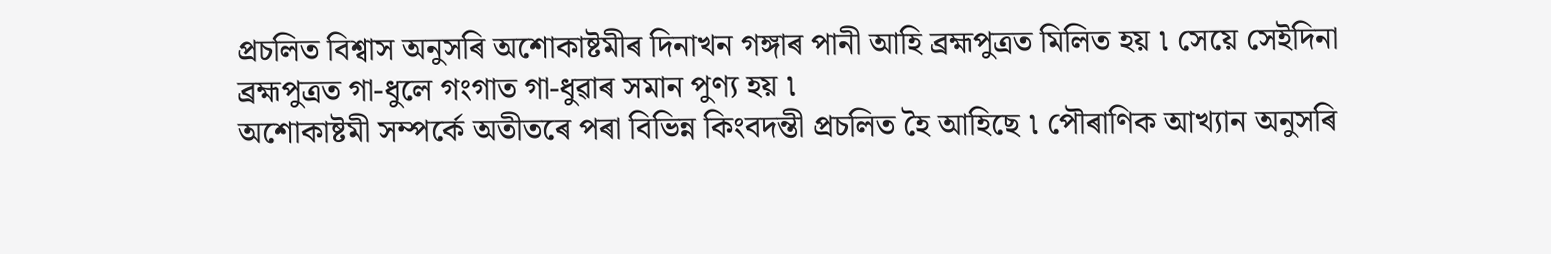প্ৰচলিত বিশ্বাস অনুসৰি অশোকাষ্টমীৰ দিনাখন গঙ্গাৰ পানী আহি ব্ৰহ্মপুত্ৰত মিলিত হয় ৷ সেয়ে সেইদিনা ব্ৰহ্মপুত্ৰত গা-ধুলে গংগাত গা-ধুৱাৰ সমান পুণ্য হয় ৷
অশোকাষ্টমী সম্পৰ্কে অতীতৰে পৰা বিভিন্ন কিংবদন্তী প্ৰচলিত হৈ আহিছে ৷ পৌৰাণিক আখ্যান অনুসৰি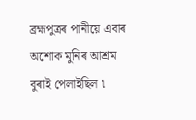ব্ৰহ্মপুত্ৰৰ পানীয়ে এবাৰ অশোক মুনিৰ আশ্ৰম বুৰাই পেলাইছিল ৷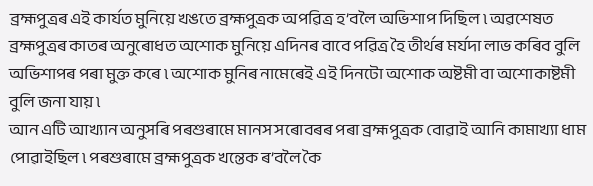ব্ৰহ্মপুত্ৰৰ এই কাৰ্যত মুনিয়ে খঙতে ব্ৰহ্মপুত্ৰক অপৱিত্ৰ হ’বলৈ অভিশাপ দিছিল ৷ অৱশেষত ব্ৰহ্মপুত্ৰৰ কাতৰ অনুৰোধত অশোক মুনিয়ে এদিনৰ বাবে পৱিত্ৰ হৈ তীৰ্থৰ মৰ্যদা লাভ কৰিব বুলি অভিশাপৰ পৰা মুক্ত কৰে ৷ অশোক মুনিৰ নামেৰেই এই দিনটো অশোক অষ্টমী বা অশোকাষ্টমী বুলি জনা যায় ৷
আন এটি আখ্যান অনুসৰি পৰশুৰামে মানস সৰোবৰৰ পৰা ব্ৰহ্মপুত্ৰক বোৱাই আনি কামাখ্যা ধাম পোৱাইছিল ৷ পৰশুৰামে ব্ৰহ্মপুত্ৰক খন্তেক ৰ’বলৈ কৈ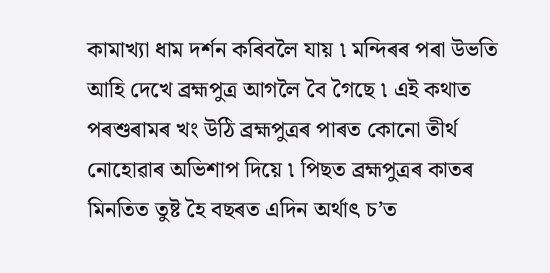কামাখ্যা ধাম দৰ্শন কৰিবলৈ যায় ৷ মন্দিৰৰ পৰা উভতি আহি দেখে ব্ৰহ্মপুত্ৰ আগলৈ বৈ গৈছে ৷ এই কথাত পৰশুৰামৰ খং উঠি ব্ৰহ্মপুত্ৰৰ পাৰত কোনো তীৰ্থ নোহোৱাৰ অভিশাপ দিয়ে ৷ পিছত ব্ৰহ্মপুত্ৰৰ কাতৰ মিনতিত তুষ্ট হৈ বছৰত এদিন অৰ্থাৎ চ’ত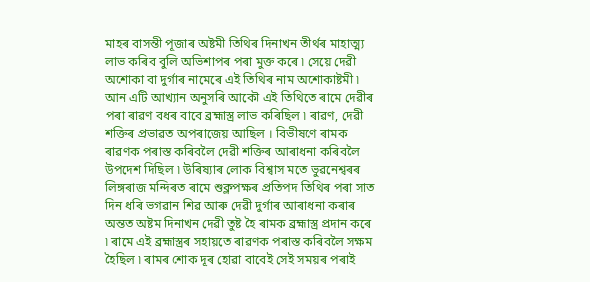মাহৰ বাসন্তী পূজাৰ অষ্টমী তিথিৰ দিনাখন তীৰ্থৰ মাহাত্ম্য লাভ কৰিব বুলি অভিশাপৰ পৰা মুক্ত কৰে ৷ সেয়ে দেৱী অশোকা বা দুৰ্গাৰ নামেৰে এই তিথিৰ নাম অশোকাষ্টমী ৷
আন এটি আখ্যান অনুসৰি আকৌ এই তিথিতে ৰামে দেৱীৰ পৰা ৰাৱণ বধৰ বাবে ব্ৰহ্মাস্ত্ৰ লাভ কৰিছিল ৷ ৰাৱণ, দেৱী শক্তিৰ প্ৰভাৱত অপৰাজেয় আছিল । বিভীষণে ৰামক ৰাৱণক পৰাস্ত কৰিবলৈ দেৱী শক্তিৰ আৰাধনা কৰিবলৈ উপদেশ দিছিল ৷ উৰিষ্যাৰ লোক বিশ্বাস মতে ভুৱনেশ্বৰৰ লিঙ্গৰাজ মন্দিৰত ৰামে শুক্লপক্ষৰ প্ৰতিপদ তিথিৰ পৰা সাত দিন ধৰি ভগৱান শিৱ আৰু দেৱী দুৰ্গাৰ আৰাধনা কৰাৰ অন্তত অষ্টম দিনাখন দেৱী তুষ্ট হৈ ৰামক ব্ৰহ্মাস্ত্ৰ প্ৰদান কৰে ৷ ৰামে এই ব্ৰহ্মাস্ত্ৰৰ সহায়তে ৰাৱণক পৰাস্ত কৰিবলৈ সক্ষম হৈছিল ৷ ৰামৰ শোক দূৰ হোৱা বাবেই সেই সময়ৰ পৰাই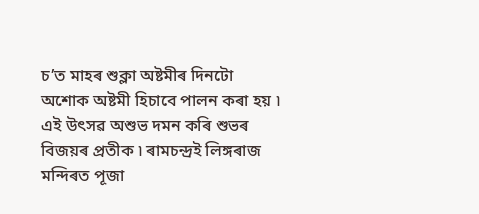চ’ত মাহৰ শুক্লা অষ্টমীৰ দিনটো অশোক অষ্টমী হিচাবে পালন কৰা হয় ৷ এই উৎসৱ অশুভ দমন কৰি শুভৰ বিজয়ৰ প্ৰতীক ৷ ৰামচন্দ্ৰই লিঙ্গৰাজ মন্দিৰত পূজা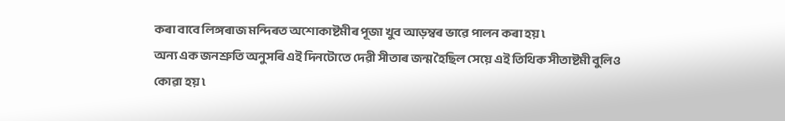কৰা বাবে লিঙ্গৰাজ মন্দিৰত অশোকাষ্টমীৰ পূজা খুব আড়ম্বৰ ভাৱে পালন কৰা হয় ৷
অন্য এক জনশ্ৰুতি অনুসৰি এই দিনটোতে দেৱী সীতাৰ জন্ম হৈছিল সেয়ে এই তিথিক সীতাষ্টমী বুলিও কোৱা হয় ৷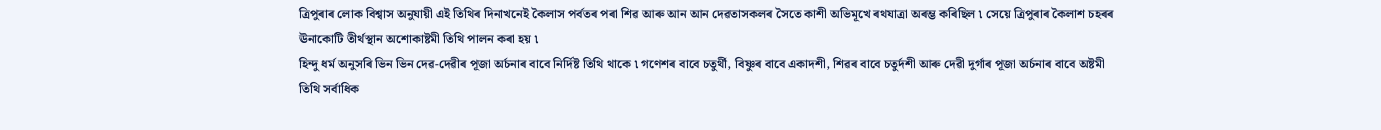ত্ৰিপুৰাৰ লোক বিশ্বাস অনুযায়ী এই তিথিৰ দিনাখনেই কৈলাস পৰ্বতৰ পৰা শিৱ আৰু আন আন দেৱতাসকলৰ সৈতে কাশী অভিমূখে ৰথযাত্ৰা অৰম্ভ কৰিছিল ৷ সেয়ে ত্ৰিপুৰাৰ কৈলাশ চহৰৰ ঊনাকোটি তীৰ্থস্থান অশোকাষ্টমী তিথি পালন কৰা হয় ৷
হিন্দু ধৰ্ম অনুসৰি ভিন ভিন দেৱ-দেৱীৰ পূজা অৰ্চনাৰ বাবে নিৰ্দিষ্ট তিথি থাকে ৷ গণেশৰ বাবে চতুৰ্থী, বিষ্ণুৰ বাবে একাদশী, শিৱৰ বাবে চতুৰ্দশী আৰু দেৱী দুৰ্গাৰ পূজা অৰ্চনাৰ বাবে অষ্টমী তিথি সৰ্বাধিক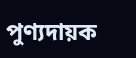পুণ্যদায়ক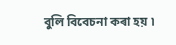বুলি বিবেচনা কৰা হয় ৷